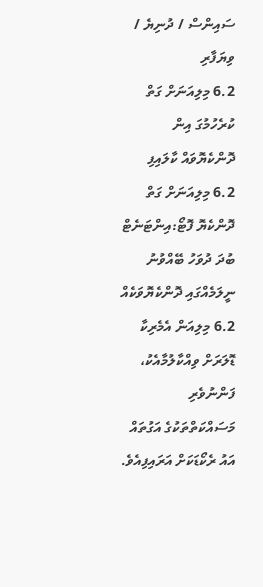ސައިންސް / ދުނިޔެ / ވިޔަފާރި
6.2 މިލިއަނަށް ގަތް ކުރެހުމުގަ އިން ދޮންކެޔޮވައް ކާލައިފި
6.2 މިލިއަނަށް ގަތް ދޮންކެޔޮ ފޮޓޯ:އިންޓަނެޓް
ބުދަ ދުވަހު ބޭއްވުނު ނީލަމެއްގައި ދޮންކެޔޮވަކެއް 6.2 މިލިއަން އެމެރިކާ ޑޮލަރަށް ވިއްކާލުމާއެކު، ފަންނުވެރި މަސައްކަތްތަކުގެ އަގުތައް އައު ރެކޯޑަކަށް އަރައިފިއެވެ.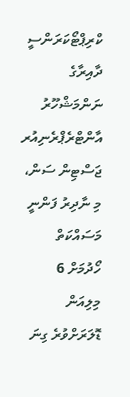ކްރިޕްޓޯކަރަންސީ ދާއިރާގެ ނަންމަޝްހޫރު އާންޓްރެޕްރެނިއުރ ޖަސްޓިން ސަން، މި ނާދިރު ފަންނީ މަސައްކަތް ހޯދުމަށް 6 މިލިއަން ޑޮލަރަށްވުރެ ގިނަ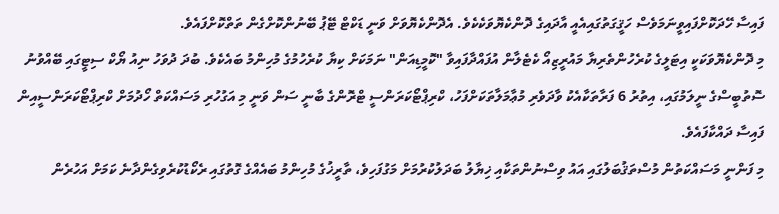ފައިސާ ހޭދަކޮށްފައިވީނަމަވެސް ހަޤީގަތުގައިއެއީ އާދައިގެ ދޮންކެޔޮވަކެކެވެ. އެދޮންކެޔޮވަށް ވަނީ ޑަކްޓް ޓޭޕު ބޭނުންކޮށްގެން ތަތްކޮށްފައެވެ.
މި ދޮންކެޔޮވަކަކީ އިޓަލީގެ ކުރެހުންތެރިޔާ މައުރީޒިއޯ ކެޓެލާން އުފައްދާފައިވާ "ކޮމީޑިއަން" ނަމަކަށް ކިޔާ ކުރެހުމުގެ މުހިންމު ބައެކެވެ. ބުދަ ދުވަހު ނިއު ޔޯކް ސިޓީގައި ބޭއްވުނު ސޮތުބީސްގެ ނީލަމުގައި، އިތުރު 6 ފަރާތަކާއެކު ވާދަވެރި މުޢާމަލާތަކަށްފަހު، ކްރިޕްޓޯކަރަންސީ ޓްރޮންގެ ބާނީ ސަން ވަނީ މި އަގުހުރި މަސައްކަތް ހޯދުމަށް ކްރިޕްޓޯކަރަންސީއިން ފައިސާ ދައްކާފައެވެ.
މި ފަންނީ މަސައްކަތުން މުސްތަޤުބަލުގައި އައު ވިސްނުންތަކާއި ޚިޔާލު ބަދަލުކުރުމަށް މަގުފަހިވެ، ތާރީޚުގެ މުހިންމު ބައެއްގެ ގޮތުގައި ރެކޯޑުކުރެވިގެންދާނެ ކަމަށް އަހުރެން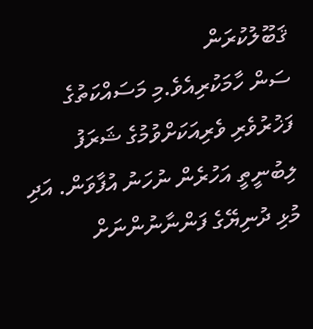ޤަބޫލުކުރަން
ސަން ހާމަކުރިއެވެ.މި މަސައްކަތުގެ ފަޚުރުވެރި ވެރިއަކަށްވުމުގެ ޝަރަފު ލިބުނީތީ އަހުރެން ނުހަނު އުފާވަން. އަދި މުޅި ދުނިޔޭގެ ފަންނާނުންނަށް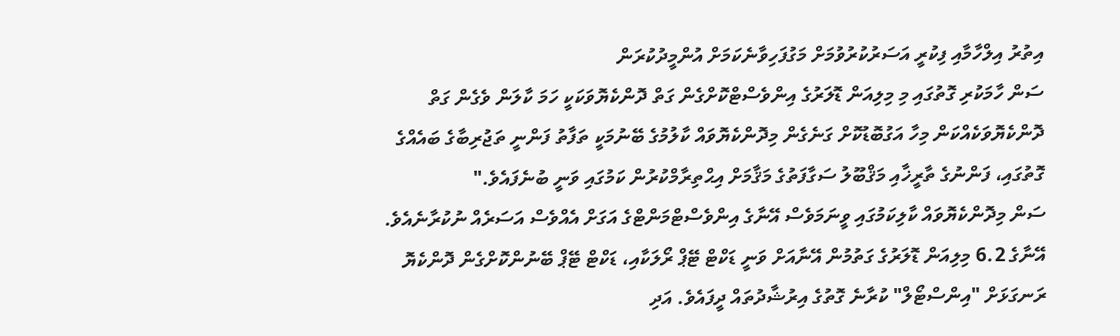އިތުރު އިލްހާމާއި ފިކުރީ އަސަރުކުރުވުމަށް މަގުފަހިވާނެކަމަށް އުންމީދުކުރަން
ސަން ހާމަކުރި ގޮތުގައި މި މިލިއަން ޑޮލަރުގެ އިންވެސްޓްކޮށްގެން ގަތް ދޮންކެޔޮވަކަކީ ހަމަ ކާލަން ވެގެން ގަތް ދޮންކެޔޮވަކެއްކަން މިހާ އަގުބޮޑުކޮށް ގަނެގެން މިދޮންކެޔޮވައް ކާލުމުގެ ބޭނުމަކީ ތަފާތު ފަންނީ ތަޖުރިބާގެ ބައެއްގެ ގޮތުގައި، ފަންނުގެ ތާރީޚާއި މަޤްބޫލު ސަގާފަތުގެ މަޤާމަށް އިޙްތިރާމްކުރުން ކަމުގައި ވަނީ ބުނެފައެވެ."
ސަން މިދޮންކެޔޮވައް ކާލިކަމުގައި ވީނަމަވެސް އޭނާގެ އިންވެސްޓްމަންޓްގެ އަގަށް އެއްވެސް އަސަރެއް ނުކުރާނެއެވެ. އޭނާގެ 6.2 މިލިއަން ޑޮލަރުގެ ގަތުމުން އޭނާއަށް ވަނީ ޑަކްޓް ޓޭޕް ރޯލަކާއި، ޑަކްޓް ޓޭޕް ބޭނުންކޮށްގެން ދޮންކެޔޮ ރަނގަޅަށް "އިންސްޓޯލް" ކުރާނެ ގޮތުގެ އިރުޝާދުތައް ދީފައެވެ. އަދި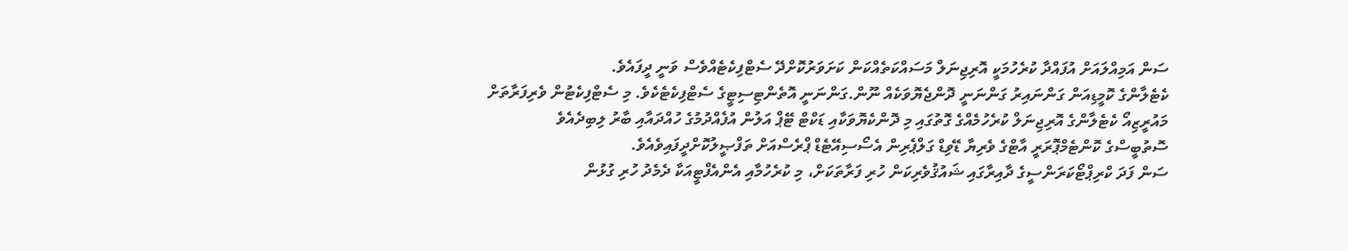ސަން އަމިއްލައަށް އުފައްދާ ކުރެހުމަކީ އޮރިޖިނަލް މަސައްކަތެއްކަން ކަށަވަރުކޮށްދޭ ސެޓްފިކެޓެއްވެސް ވަނީ ދީފައެވެ.
ކެޓެލާންގެ ކޮމީޑިއަން ގަންނައިރު ގަންނަނީ ދޮންޖެޔޮވަކެއް ނޫން.ގަންނަނީ އޮތެންޓިސިޓީގެ ސެޓްފިކެޓެކެވެ. މި ސެޓްފިކެޓުން ވެރިފަރާތަށް މައުރީޒިއޯ ކެޓެލާންގެ އޮރިޖިނަލް ކުރެހުމެއްގެ ގޮތުގައި މި ދޮންކެޔޮވަކާއި ޑަކްޓް ޓޭޕް އަލުން އުފެއްދުމުގެ ހުއްދައާއި ބާރު ލިބިދެއެވެ
ސޮތުބީސްގެ ކޮންޓެމްޕޮރަރީ އާޓްގެ ވެރިޔާ ޑޭވިޑް ގަލްޕެރިން އެސޯސިއޭޓެޑް ޕްރެސްއަށް ތަފްޞީލުކޮށްދީފައިވެއެވެ.
ސަން ފަދަ ކްރިޕްޓޯކަރަންސީގެ ދާއިރާގައި ޝައުޤުވެރިކަން ހުރި ފަރާތަކަށް، މި ކުރެހުމާއި އެންއެފްޓީއަކާ ދެމެދު ހުރި ގުޅުން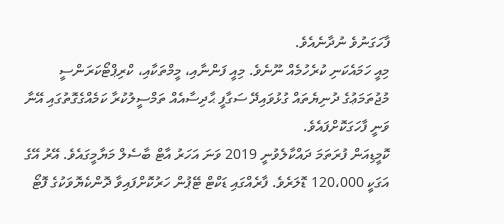ފާހަގަނުވެ ނުދާނެއެވެ.
މިއީ ހަމައެކަނި ކުރެހުމެއް ނޫނެވެ. މިއީ ފަންނާއި، މީމްތަކާއި، ކްރިޕްޓޯކަރަންސީ މުޖުތަމަޢުގެ ދުނިޔެތައް ގުޅުވައިދޭ ސަގާފީ ޙާދިސާއެއް ތަމްސީލުކުރާ ކަމެއްގެގޮތުގައި އޭނާ ވަނީ ފާހަގަކޮށްފައެވެ.
ކޮމީޑިއަން ފުރަތަމަ ދައްކާލެވުނީ 2019 ވަނަ އަހަރު އާޓް ބާސެލް މަޔާމީގައެވެ. އޭރު އޭގެ އަގަކީ 120،000 ޑޮލަރެވެ. ފާރެއްގައި ޑަކްޓް ޓޭޕުން ހަރުކޮށްފައިވާ ދޮންކެޔޮވަކުގެ ފޮޓޯ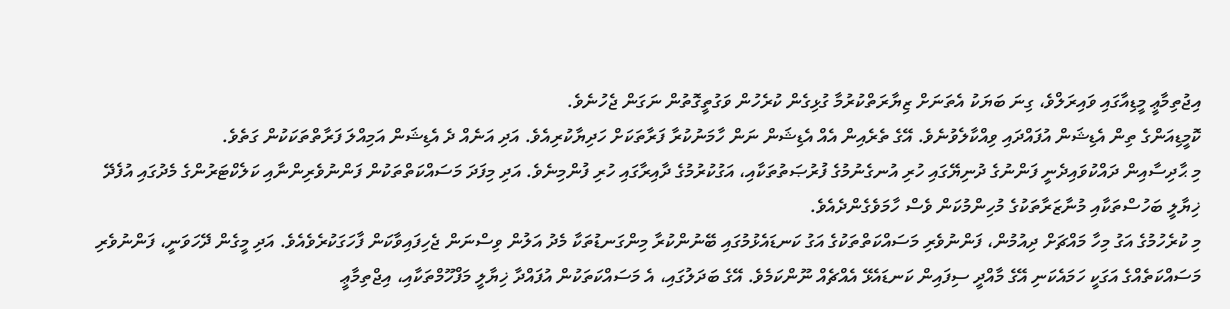އިޖުތިމާޢީ މީޑިއާގައި ވައިރަލްވެ، ގިނަ ބަޔަކު އެތަނަށް ޒިޔާރަތްކުރުމާ ގުޅިގެން ކުރެހުން ވަގުތީގޮތުން ނަގަން ޖެހުނެވެ.
ކޮމީޑިއަންގެ ތިން އެޑިޝަން އުފައްދައި ވިއްކާލެވުނެވެ. އޭގެ ތެރެއިން އެއް އެޑިޝަން ނަން ހާމަނުކުރާ ފަރާތަކަށް ހަދިޔާކުރިއެވެ. އަދި އަނެއް ދެ އެޑިޝަން އަމިއްލަ ފަރާތްތަކަކުން ގަތެވެ.
މި ޙާދިސާއިން ދައްކުވައިދެނީ ފަންނުގެ ދުނިޔޭގައި ހުރި އުނގެނުމުގެ ފުރުޞަތުތަކާއި، އަގުކުރުމުގެ ދާއިރާގައި ހުރި ފުންމިނެވެ. އަދި މިފަދަ މަސައްކަތްތަކުން ފަންނުވެރިންނާއި ކަލެކްޓަރުންގެ މެދުގައި އުފެދޭ ޚިޔާލީ ބަހުސްތަކާއި މުނާޒަރާތަކުގެ މުހިންމުކަން ވެސް ހާމަވެގެންދެއެވެ.
މި ކުރެހުމުގެ އަގު މިހާ މައްޗަށް ދިއުމުން، ފަންނުވެރި މަސައްކަތްތަކުގެ އަގު ކަނޑައެޅުމުގައި ބޭނުންކުރާ މިންގަނޑުތަކާ މެދު އަލުން ވިސްނަން ޖެހިފައިވާކަން ފާހަގަކުރެވެއެވެ. އަދި މީގެން ދޭހަވަނީ، ފަންނުވެރި މަސައްކަތެއްގެ އަގަކީ ހަމައެކަނި އޭގެ މާއްދީ ސިފައިން ކަނޑައެޅޭ އެއްޗެއް ނޫންކަމެވެ. އޭގެ ބަދަލުގައި، އެ މަސައްކަތަކުން އުފައްދާ ޚިޔާލީ މަފްހޫމްތަކާއި، އިޖްތިމާޢީ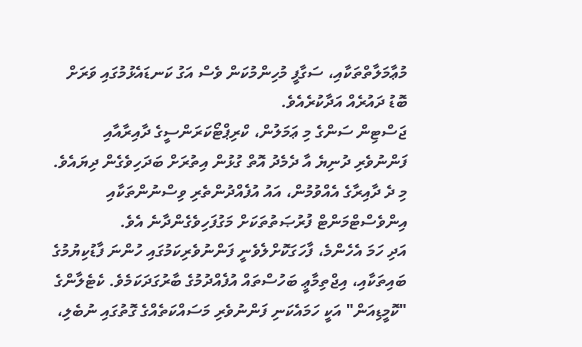މުޢާމަލާތްތަކާއި، ސަގާފީ މުހިންމުކަން ވެސް އަގު ކަނޑައެޅުމުގައި ވަރަށް ބޮޑު ދައުރެއް އަދާކުރެއެވެ.
ޖަސްޓިން ސަންގެ މި ޢަމަލުން، ކްރިޕްޓޯކަރަންސީގެ ދާއިރާއާއި ފަންނުވެރި ދުނިޔެ އާ ދެމެދު އޮތް ގުޅުން އިތުރަށް ބަދަހިވެގެން ދިޔައެވެ. މި ދެ ދާއިރާގެ އެއްވުމުން، އައު އުފެއްދުންތެރި ވިސްނުންތަކާއި އިންވެސްޓްމަންޓް ފުރުޞަތުތަކަށް މަގުފަހިވެގެންދާނެ އެވެ.
އަދި ހަމަ އެހެންމެ، ފާހަގަކޮށްލެވެނީ ފަންނުވެރިކަމުގައި ހުންނަ ފާޑުކިޔުމުގެ ބައިތަކާއި، އިޖްތިމާޢީ ބަހުސްތައް އުފެއްދުމުގެ ބާރުގަދަކަމެވެ. ކެޓެލާންގެ "ކޮމީޑިއަން" އަކީ ހަމައެކަނި ފަންނުވެރި މަސައްކަތެއްގެ ގޮތުގައި ނުބެލި،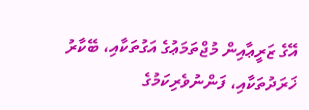އޭގެ ޒަރީޢާއިން މުޖްތަމަޢުގެ އަގުތަކާއި، ބޭކާރު ޚަރަދުތަކާއި، ފަންނުވެރިކަމުގެ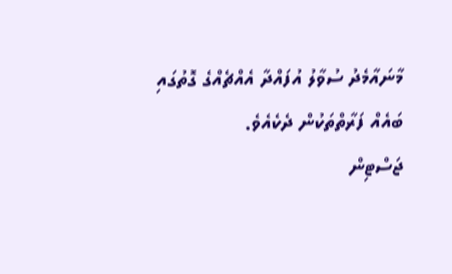މާނައާމެދު ސުވާލު އުފައްދާ އެއްޗެއްގެ ގޮތުގައި ބައެއް ފަރާތްތަކުން ދެކެއެވެ.
ޖަސްޓިން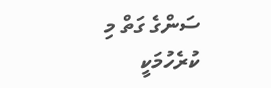ސަންގެ ގަތް މި ކުރެހުމަކީ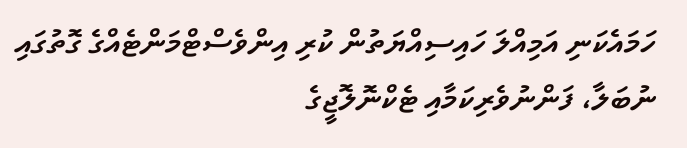ހަމައެކަނި އަމިއްލަ ހައިސިއްޔަތުން ކުރި އިންވެސްޓްމަންޓެއްގެ ގޮތުގައި ނުބަލާ، ފަންނުވެރިކަމާއި ޓެކްނޮލޮޖީގެ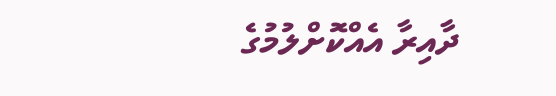ދާއިރާ އެއްކޮށްލުމުގެ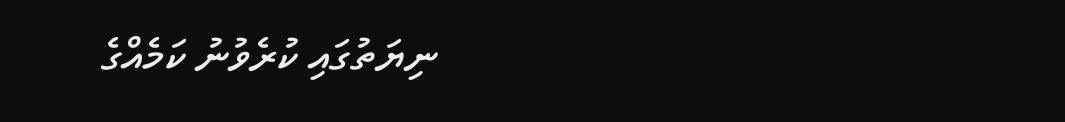ނިޔަތުގައި ކުރެވުނު ކަމެއްގެ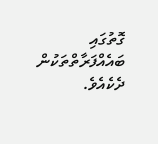ގޮތުގައި ބައެއްފަރާތްތަކުން ދެކެއެވެ.